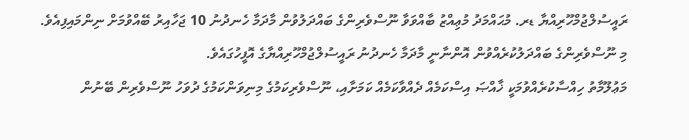ރައީސުލްޖުމްހޫރިއްޔާ ޑރ. މުޙައްމަދު މުޢިއްޒު ބާއްވަވާ ނޫސްވެރިންގެ ބައްދަލުވުން މާދަމާ ހެނދުނު 10 ޖަހާއިރު ބޭއްވުމަށް ނިންމައިފިއެވެ.
މި ނޫސްވެރިންގެ ބައްދަލުކުރެއްވުން އޮންނާނީ މާދަމާ ހެނދުނު ރައީސުލްޖުމްހޫރިއްޔާގެ އޮފީހުގައެވެ.
މަޢުލޫމާތު ހިއްސާކުރެއްވުމަކީ ޚާއްޞަ އިސްކަމެއް ދެއްވާކަމެއް ކަމަށާއި، ނޫސްވެރިކަމުގެ މިނިވަންކަމުގެ ދުވަހު ނޫސްވެރިން ބޭނުން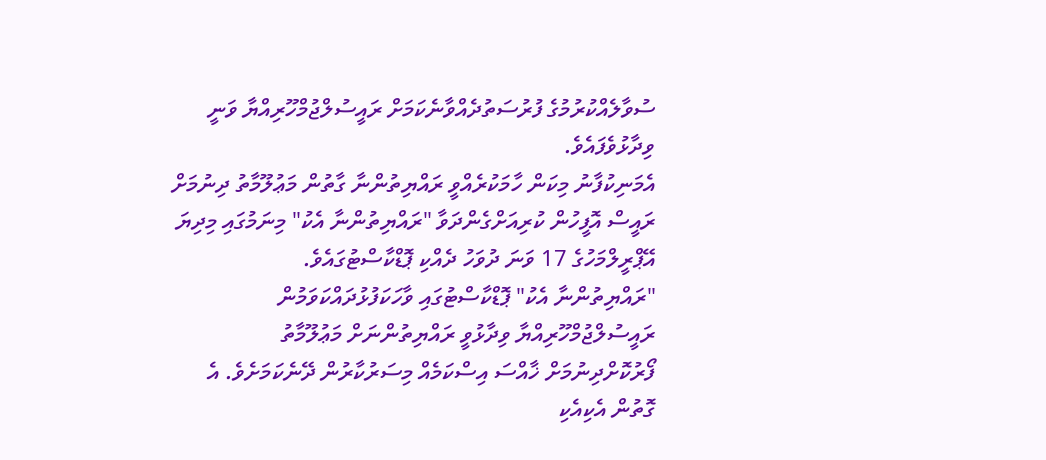ސުވާލެއްކުރުމުގެ ފުރުސަތުދެއްވާނެކަމަށް ރައީސުލްޖުމްހޫރިއްޔާ ވަނީ ވިދާޅުވެފައެވެ.
އެމަނިކުފާނު މިކަން ހާމަކުރެއްވީ ރައްޔިތުންނާ ގާތުން މަޢުލޫމާތު ދިނުމަށް ރައީސް އޮފީހުން ކުރިއަށްގެންދަވާ "ރައްޔިތުންނާ އެކު" މިނަމުގައި މިދިޔަ އޭޕްރީލްމަހުގެ 17 ވަނަ ދުވަހު ދެއްކި ޕޮޑްކާސްޓުގައެވެ.
"ރައްޔިތުންނާ އެކު" ޕޮޑްކާސްޓުގައި ވާހަކަފުޅުދައްކަވަމުން ރައީސުލްޖުމްހޫރިއްޔާ ވިދާޅުވީ ރައްޔިތުންނަށް މަޢުލޫމާތު ފޯރުކޮށްދިނުމަށް ޚާއްސަ އިސްކަމެއް މިސަރުކާރުން ދޭނެކަމަށެވެ. އެ ގޮތުން އެކިއެކި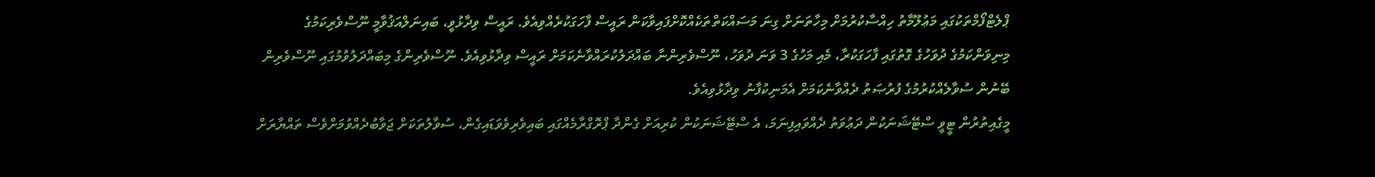ޕްލެޓްފޯމްތަކުގައި މަޢުލޫމާތު ހިއްސާކުރުމަށް މިހާތަނަށް ގިނަ މަސައްކަތްތަކެއްކޮށްފައިވާކަން ރައީސް ފާހަގަކުރެއްވިއެވެ. ރައީސް ވިދާޅުވީ، ބައިނަލްއަޤުވާމީ ނޫސްވެރިކަމުގެ މިނިވަންކަމުގެ ދުވަހުގެ ގޮތުގައި ފާހަގަކުރާ، މެއި މަހުގެ 3 ވަނަ ދުވަހު، ނޫސްވެރިންނާ ބައްދަލުކުރައްވާނެކަމަށް ރައީސް ވިދާޅުވިއެވެ. ނޫސްވެރިންގެ މިބައްދަލުވުމުގައި ނޫސްވެރިން ބޭނުން ސުވާލެއްކުރުމުގެ ފުރުޞަތު ދެއްވާނެކަމަށް އެމަނިކުފާނު ވިދާޅުވިއެވެ.
މީގެއިތުރުން ޓީވީ ސްޓޭޝަނަކުން ދަޢުވަތު ދެއްވައިފިނަމަ، އެ ސްޓޭޝަނަކުން ކުރިއަށް ގެންދާ ޕްރޮގްރާމެއްގައި ބައިވެރިވެވަޑައިގެން، ސުވާލުތަކަށް ޖަވާބުދެއްވުމަށްވެސް ތައްޔާރަށް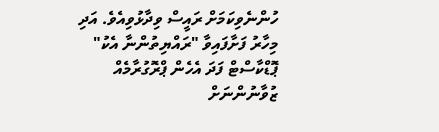ހުންނެވިކަމަށް ރައީސް ވިދާޅުވިއެވެ. އަދި މިހާރު ފަށާފައިވާ "ރައްޔިތުންނާ އެކު" ޕޮޑްކާސްޓް ފަދަ އެހެން ޕްރޮގުރާމެއް ޒުވާނުންނަށް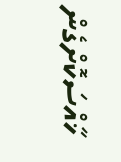ޚާއްސަކޮށްގެން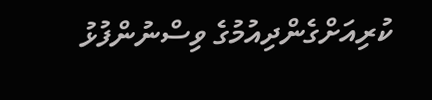ކުރިއަށްގެންދިއުމުގެ ވިސްނުންފުޅު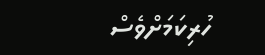ހުރިކަމަށްވެސް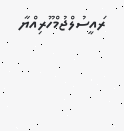ރައީސުލްޖުމްހޫރިއްޔާ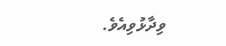ވިދާޅުވިއެވެ.